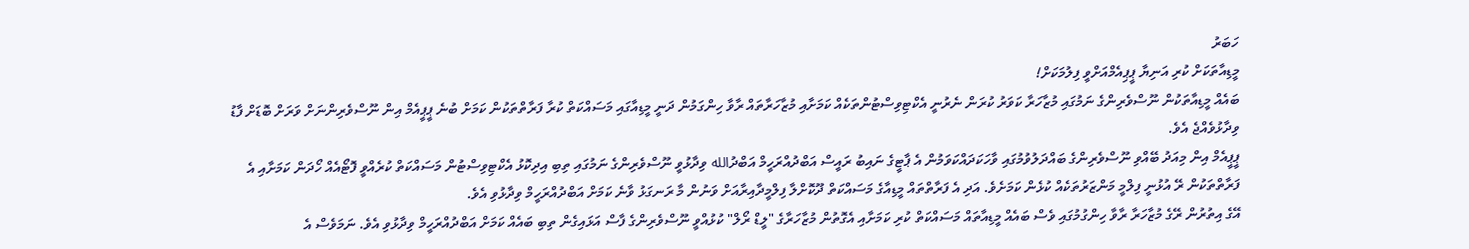ހަބަރު
މީޑިއާތަކަށް ކުރި އަނިޔާ ޕީޕިއެމްއަށްވީ ފިލުމަކަށް!
ބައެއް މީޑިއާތަކުން ނޫސްވެރިންގެ ނަމުގައި މުޒާހަރާ ކަވަރު ކުރަން ނެރުނީ އެކްޓިވިސްޓުންތަކެއް ކަމަށާއި މުޒާހަރާތައް ރާވާ ހިންގަމުން ދަނީ މީޑިއާގައި މަސައްކަތް ކުރާ ފަރާތްތަކުން ކަމަށް ބުނެ ޕީޕީއެމް އިން ނޫސްވެރިންނަށް ވަރަށް ބޮޑަށް ފާޑު ވިދާޅުވެއްޖެ އެވެ.
ޕީޕީއެމް އިން މިއަދު ބޭއްވި ނޫސްވެރިންގެ ބައްދަލުވުމުގައި ވާހަކަދައްކަވަމުން އެ ޕާޓީގެ ނައިބު ރައީސް އަބްދުއްރަހީމް އަބްދުالله ވިދާޅުވީ ނޫސްވެރިންގެ ނަމުގައި ތިބި އިދިކޮޅު އެކްޓިވިސްޓުން މަސައްކަތް ކުރެއްވީ ފޮޓޯއެއް ހޯދަން ކަމަށާއި އެ ފަރާތްތަކުން ރޭ އުޅުނީ ފިލްމީ މަންޒަރުތަކެއް ކުޅެން ކަމަށެވެ. އަދި އެ ފަރާތްތައް މީޑިއާގެ މަސައްކަތް ދޫކޮށްލާ ފިލްމީދާއިރާއަށް ވަނުން މާ ރަނގަޅު ވާނެ ކަމަށް އަބްދުއްރަހީމް ވިދާޅުވި އެވެ.
އޭގެ އިތުރުން ރޭގެ މުޒާހަރާ ރާވާ ހިންގުމުގައި ވެސް ބައެއް މީޑިއާތައް މަސައްކަތް ކުރި ކަމަށާއި އެގޮތުން މުޒާހަރާގެ "ލީޑް ރޯލް" ކުޅުއްވީ ނޫސްވެރިންގެ ފާސް އަޅައިގެން ތިބި ބައެއް ކަމަށް އަބްދުއްރަހީމް ވިދާޅުވި އެވެ. ނަމަވެސް އެ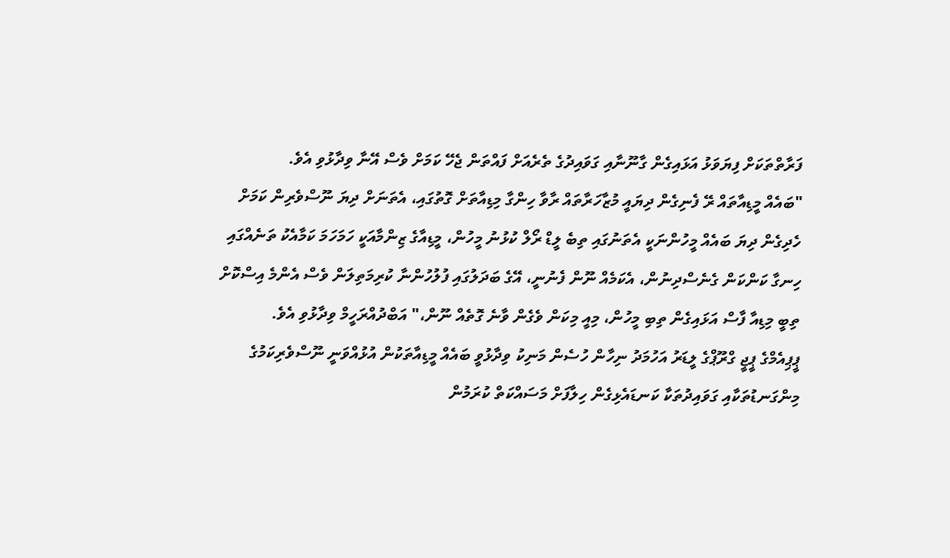ފަރާތްތަކަށް ފިޔަވަޅު އަޅައިގެން ގާނޫނާއި ގަވައިދުގެ ތެރެއަށް ފައްތަން ޖެހޭ ކަމަށް ވެސް އޭނާ ވިދާޅުވި އެވެ.
"ބައެއް މީޑިއާތައް ރޭ ފެނިގެން ދިޔައީ މުޒާހަރާތައް ރާވާ ހިންގާ މިޑިއާތަށް ގޮތުގައި، އެތަނަށް ދިޔަ ނޫސްވެރިން ކަމަށް ހެދިގެން ދިޔަ ބައެއް މީހުންނަކީ އެތަނުގައި ތިބެ ލީޑް ރޯލް ކުޅުނު މީހުން، މީޑިއާގެ ޒިންމާއަކީ ހަމަހަމަ ކަމާއެކު ތަނެއްގައި ހިނގާ ކަންކަން ގެނެސްދިނުން، އެކަމެއް ނޫން ފެނުނީ، އޭގެ ބަދަލުގައި ފުލުހުންނާ ކުރިމަތިލަން ވެސް އެންމެ އިސްކޮށް ތިބީ މިޑިއާ ފާސް އަޅައިގެން ތިބި މީހުން، މިއީ މިކަން ވެގެން ވާނެ ގޮތެއް ނޫން،" އަބްދުއްރަހީމް ވިދާޅުވި އެވެ.
ޕީޕިއެމްގެ ޕީޖީ ގްރޫޕްގެ ލީޑަރު އަހުމަދު ނިހާން ހުސެން މަނިކު ވިދާޅުވީ ބައެއް މީޑިއާތަކުން އުޅުއްވަނީ ނޫސްވެރިކަމުގެ މިންގަނޑުތަކާއި ގަވައިދުތަކާ ކަނޑައެޅިގެން ހިލާފަށް މަސައްކަތް ކުރަމުން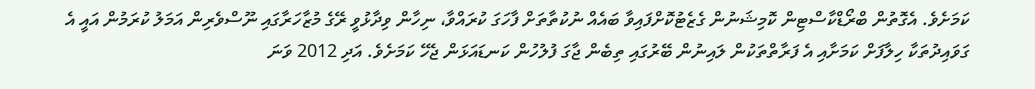ކަމަށެވެ. އެގޮތުން ބްރޯޑްކާސްޓިން ކޮމިޝަނުން ގެޒެޓުކޮށްފައިވާ ބައެއް ނުކުތާތަށް ފާހަގަ ކުރައްވާ، ނިހާން ވިދާޅުވީ ރޭގެ މުޒާހަރާގައި ނޫސްވެރިން އަމަލު ކުރަމުން އައީ އެ ގަވައިދުތަކާ ހިލާފަށް ކަމަށާއި އެ ފަރާތްތަކުން ލައިނުން ބޭރުގައި ތިބެން ޖާގަ ފުލުހުން ކަނޑައަޅަން ޖެހޭ ކަމަށެވެ. އަދި 2012 ވަނަ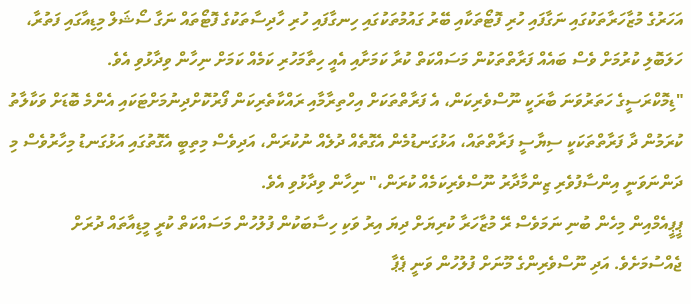އަހަރުގެ މުޒާހަރާތަކުގައި ނަގާފައި ހުރި ފޮޓޯތަކާއި ބޭރު ގައުމުތަކުގައި ހިނގާފައި ހުރި ހާދިސާތަކުގެ ފޮޓޯތައް ނަގާ ސޯޝަލް މިޑިއާގައި ފަތުރާ، ހަލަބޮލި ކުރުމަށް ވެސް ބައެއް ފަރާތްތަކުން މަސައްކަތް ކުރާ ކަމަށާއި އެއީ ހިތާމަހުރި ކަމެއް ކަމަށް ނިހާން ވިދާޅުވި އެވެ.
"ޑިމޮކްރަސީގެ ހަތަރުވަނަ ބާރަކީ ނޫސްވެރިކަން، އެ ފަރާތްތަކަށް އިހްތިރާމާއި ރައްކާތެރިކަން ފޯރުކޮށްދިނުމަށްޓަކައި އެންމެ ބޮޑަށް ވަކާލާތު ކުރަމުން ދާ ފަރާތްތަކަކީ ސިޔާސީ ފަރާތްތައް، އަޅުގަނޑުމެން އެގޮތެއް ދުލެއް ނުކުރަން، އަދިވެސް މިތިބީ އެގޮތުގައި އަޅުގަނޑު މިހާރުވެސް މި ދަންނަވަނީ އިންސާފުވެރި ޒިންމާދާރު ނޫސްވެރިކަމެއް ކުރަން،" ނިހާން ވިދާޅުވި އެވެ.
ޕީޕީއެމްއިން މިހެން ބުނި ނަމަވެސް ރޭ މުޒާހަރާ ކުރިޔަށް ދިޔަ އިރު ވަކި ހިސާބަކުން ފުލުހުން މަސައްކަތް ކުރީ މީޑިއާތައް ދުރަށް ޖެއްސުމަށެވެ. އަދި ނޫސްވެރިންގެ މޫނަށް ފުލުހުން ވަނީ ޕެޕާ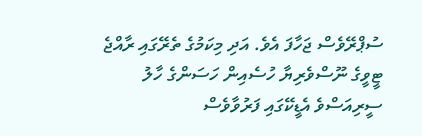ސުޕްރޭވެސް ޖަހާފަ އެވެ. އަދި މިކަމުގެ ތެރޭގައި ރާއްޖެ ޓީވީގެ ނޫސްވެރިޔާ ހުސެއިން ހަސަންގެ ހާލު ސީރިއަސްވެ އެޑީކޭގައި ފަރުވާވެސް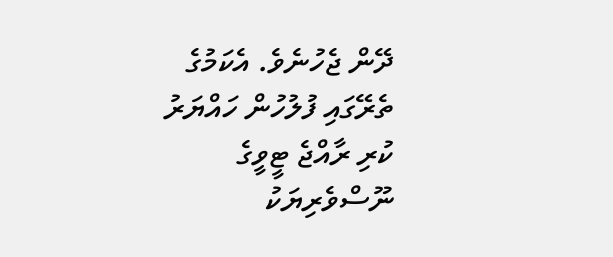ދޭން ޖެހުނެވެ. އެކަމުގެ ތެރޭގައި ފުލުހުން ހައްޔަރު ކުރި ރާއްޖެ ޓީވީގެ ނޫސްވެރިޔަކު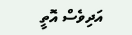އަދިވެސް އޮތީ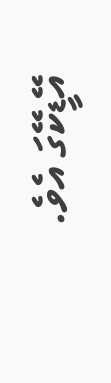އޭޑީކޭގަ އެވެ.